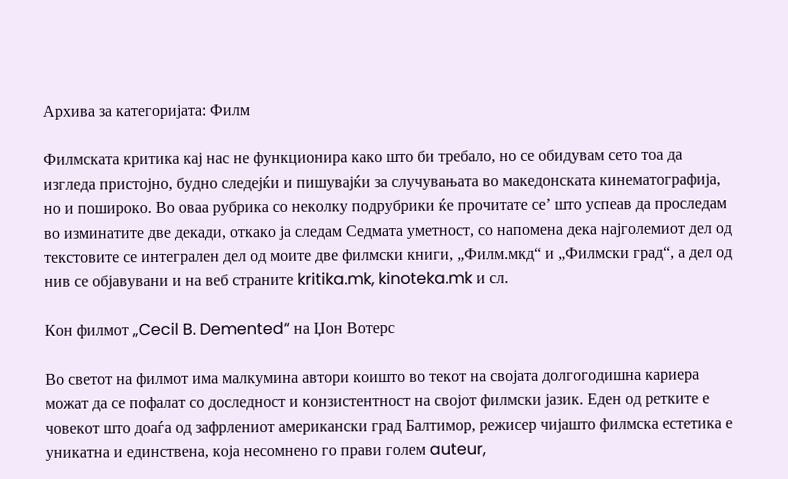Архива за категоријата: Филм

Филмската критика кај нас не функционира како што би требало, но се обидувам сето тоа да изгледа пристојно, будно следејќи и пишувајќи за случувањата во македонската кинематографија, но и пошироко. Во оваа рубрика со неколку подрубрики ќе прочитате се’ што успеав да проследам во изминатите две декади, откако ја следам Седмата уметност, со напомена дека најголемиот дел од текстовите се интегрален дел од моите две филмски книги, „Филм.мкд“ и „Филмски град“, а дел од нив се објавувани и на веб страните kritika.mk, kinoteka.mk и сл.

Кон филмот „Cecil B. Demented“ на Џон Вотерс

Во светот на филмот има малкумина автори коишто во текот на својата долгогодишна кариера можат да се пофалат со доследност и конзистентност на својот филмски јазик. Еден од ретките е човекот што доаѓа од зафрлениот американски град Балтимор, режисер чијашто филмска естетика е уникатна и единствена, која несомнено го прави голем auteur,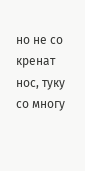но не со кренат нос, туку со многу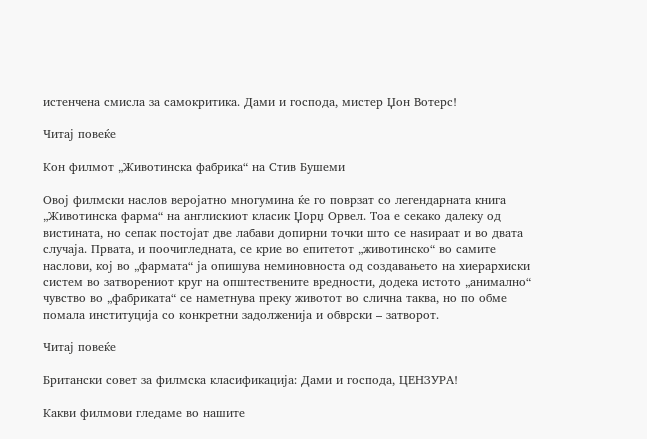истенчена смисла за самокритика. Дами и господа, мистер Џон Вотерс!

Читај повеќе

Кон филмот „Животинска фабрика“ на Стив Бушеми

Овој филмски наслов веројатно многумина ќе го поврзат со легендарната книга „Животинска фарма“ на англискиот класик Џорџ Орвел. Тоа е секако далеку од вистината, но сепак постојат две лабави допирни точки што се наѕираат и во двата случаја. Првата, и поочигледната, се крие во епитетот „животинско“ во самите наслови, кој во „фармата“ ја опишува неминовноста од создавањето на хиерархиски систем во затворениот круг на општествените вредности, додека истото „анимално“ чувство во „фабриката“ се наметнува преку животот во слична таква, но по обме помала институција со конкретни задолженија и обврски – затворот.

Читај повеќе

Британски совет за филмска класификација: Дами и господа, ЦЕНЗУРА!

Какви филмови гледаме во нашите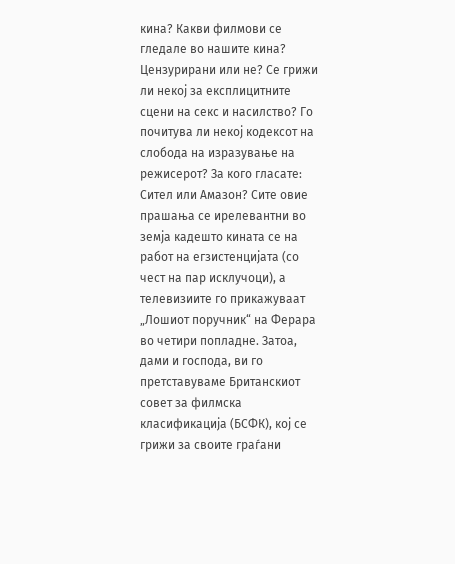кина? Какви филмови се гледале во нашите кина? Цензурирани или не? Се грижи ли некој за експлицитните сцени на секс и насилство? Го почитува ли некој кодексот на слобода на изразување на режисерот? За кого гласате: Сител или Амазон? Сите овие прашања се ирелевантни во земја кадешто кината се на работ на егзистенцијата (со чест на пар исклучоци), а телевизиите го прикажуваат „Лошиот поручник“ на Ферара во четири попладне. Затоа, дами и господа, ви го претставуваме Британскиот совет за филмска класификација (БСФК), кој се грижи за своите граѓани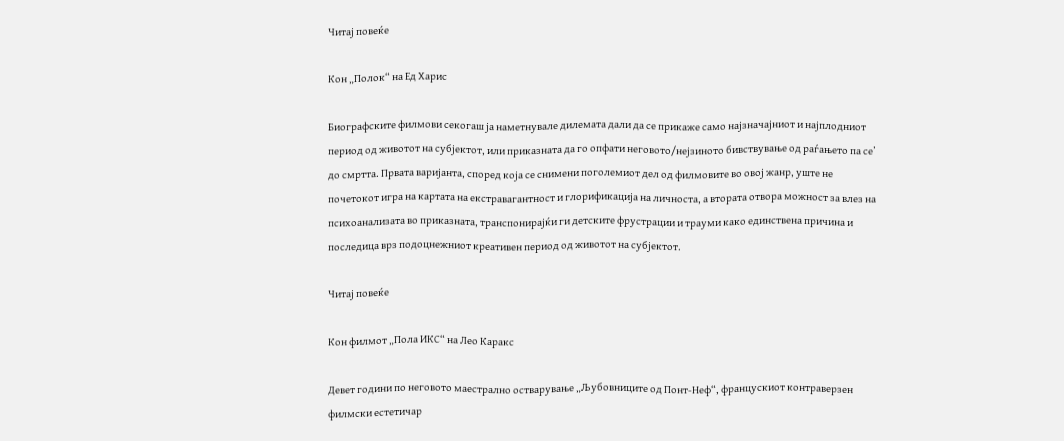Читај повеќе

Кон „Полок“ на Ед Харис

Биографските филмови секогаш ја наметнувале дилемата дали да се прикаже само најзначајниот и најплодниот период од животот на субјектот, или приказната да го опфати неговото/нејзиното бивствување од раѓањето па се’ до смртта. Првата варијанта, според која се снимени поголемиот дел од филмовите во овој жанр, уште не почетокот игра на картата на екстравагантност и глорификација на личноста, а втората отвора можност за влез на психоанализата во приказната, транспонирајќи ги детските фрустрации и трауми како единствена причина и последица врз подоцнежниот креативен период од животот на субјектот.

Читај повеќе

Кон филмот „Пола ИКС“ на Лео Каракс

Девет години по неговото маестрално остварување „Љубовниците од Понт-Неф“, францускиот контраверзен филмски естетичар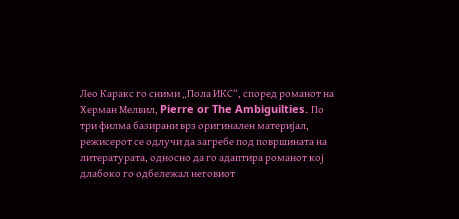Лео Каракс го сними „Пола ИКС“, според романот на Херман Мелвил, Pierre or The Ambiguilties. По три филма базирани врз оригинален материјал, режисерот се одлучи да загребе под површината на литературата, односно да го адаптира романот кој длабоко го одбележал неговиот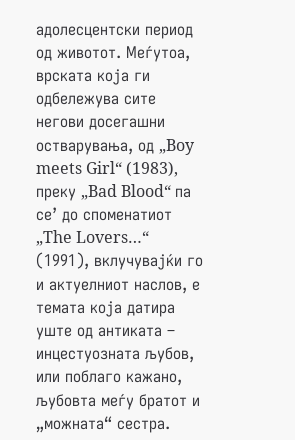адолесцентски период од животот. Меѓутоа, врската која ги одбележува сите негови досегашни остварувања, од „Boy meets Girl“ (1983), преку „Bad Blood“ па се’ до споменатиот „The Lovers…“ (1991), вклучувајќи го и актуелниот наслов, е темата која датира уште од антиката – инцестуозната љубов, или поблаго кажано, љубовта меѓу братот и „можната“ сестра.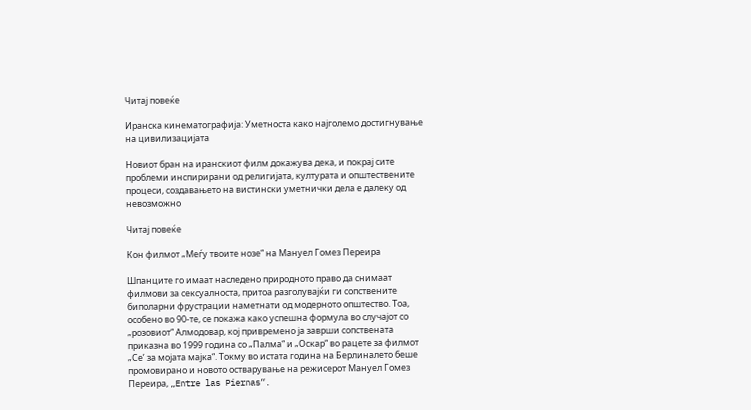Читај повеќе

Иранска кинематографија: Уметноста како најголемо достигнување на цивилизацијата

Новиот бран на иранскиот филм докажува дека, и покрај сите проблеми инспирирани од религијата, културата и општествените процеси, создавањето на вистински уметнички дела е далеку од невозможно

Читај повеќе

Кон филмот „Меѓу твоите нозе“ на Мануел Гомез Переира

Шпанците го имаат наследено природното право да снимаат филмови за сексуалноста, притоа разголувајќи ги сопствените биполарни фрустрации наметнати од модерното општество. Тоа, особено во 90-те, се покажа како успешна формула во случајот со „розовиот“ Алмодовар, кој привремено ја заврши сопствената приказна во 1999 година со „Палма“ и „Оскар“ во рацете за филмот „Се’ за мојата мајка“. Токму во истата година на Берлиналето беше промовирано и новото остварување на режисерот Мануел Гомез Переира, „Entre las Piernas“.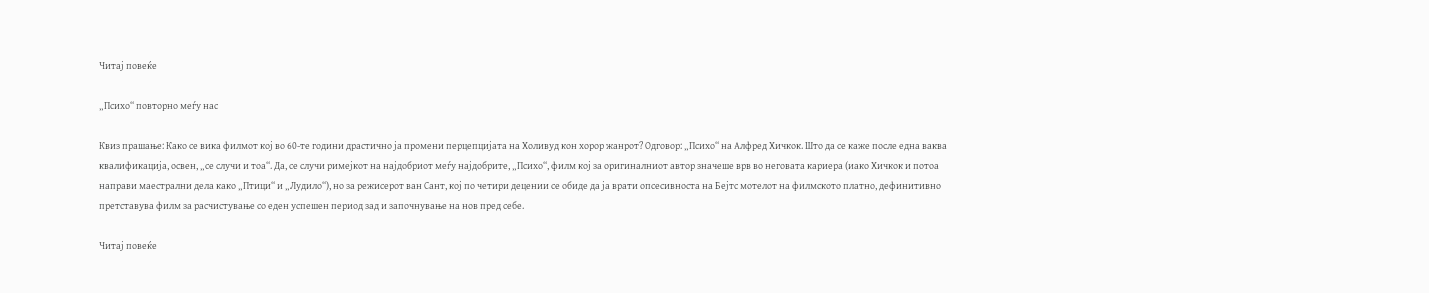Читај повеќе

„Психо“ повторно меѓу нас

Квиз прашање: Како се вика филмот кој во 60-те години драстично ја промени перцепцијата на Холивуд кон хорор жанрот? Одговор: „Психо“ на Алфред Хичкок. Што да се каже после една ваква квалификација, освен, „се случи и тоа“. Да, се случи римејкот на најдобриот меѓу најдобрите, „Психо“, филм кој за оригиналниот автор значеше врв во неговата кариера (иако Хичкок и потоа направи маестрални дела како „Птици“ и „Лудило“), но за режисерот ван Сант, кој по четири децении се обиде да ја врати опсесивноста на Бејтс мотелот на филмското платно, дефинитивно претставува филм за расчистување со еден успешен период зад и започнување на нов пред себе.

Читај повеќе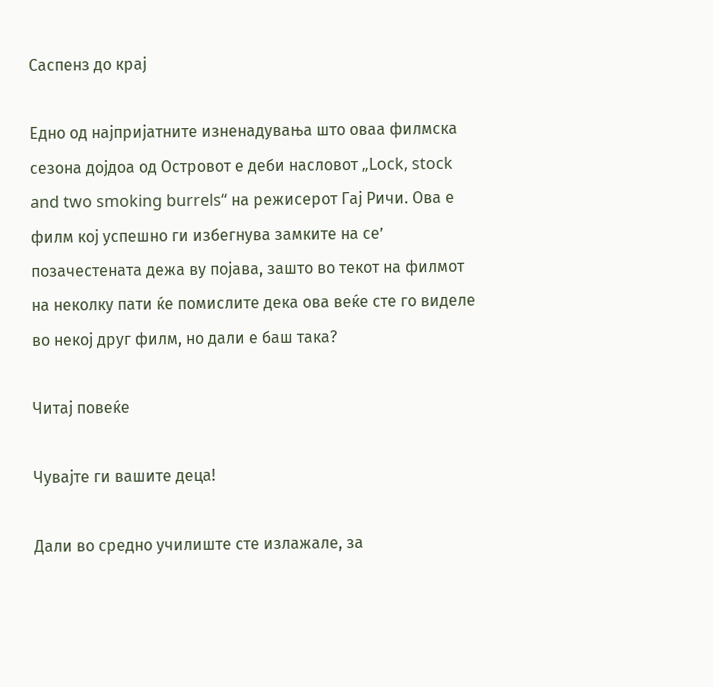Саспенз до крај

Едно од најпријатните изненадувања што оваа филмска сезона дојдоа од Островот е деби насловот „Lock, stock and two smoking burrels“ на режисерот Гај Ричи. Ова е филм кој успешно ги избегнува замките на се’ позачестената дежа ву појава, зашто во текот на филмот на неколку пати ќе помислите дека ова веќе сте го виделе во некој друг филм, но дали е баш така?

Читај повеќе

Чувајте ги вашите деца!

Дали во средно училиште сте излажале, за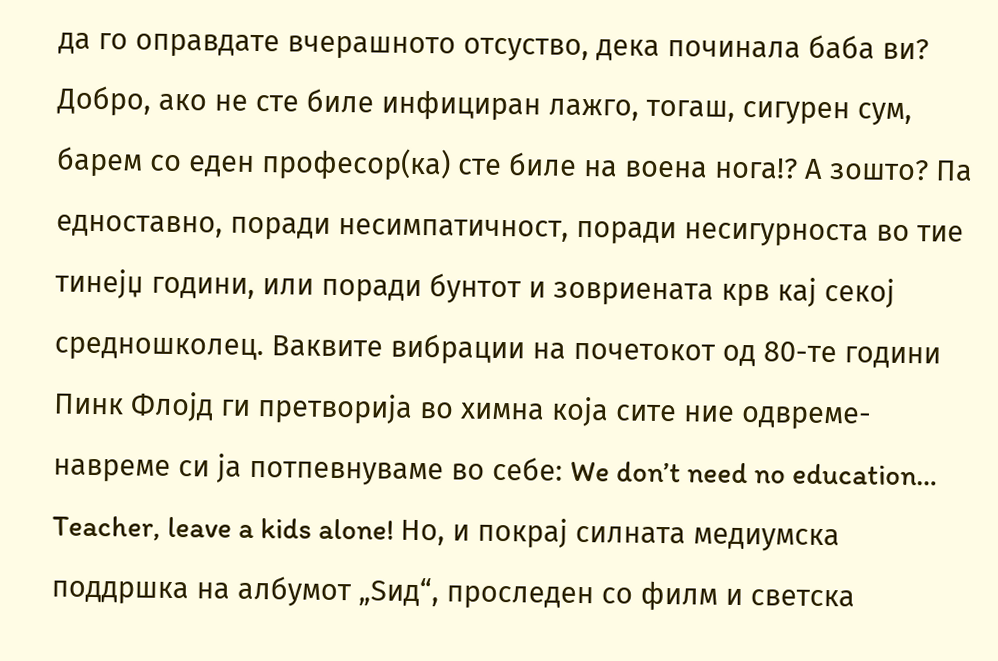да го оправдате вчерашното отсуство, дека починала баба ви? Добро, ако не сте биле инфициран лажго, тогаш, сигурен сум, барем со еден професор(ка) сте биле на воена нога!? А зошто? Па едноставно, поради несимпатичност, поради несигурноста во тие тинејџ години, или поради бунтот и зовриената крв кај секој средношколец. Ваквите вибрации на почетокот од 80-те години Пинк Флојд ги претворија во химна која сите ние одвреме-навреме си ја потпевнуваме во себе: We don’t need no education… Teacher, leave a kids alone! Но, и покрај силната медиумска поддршка на албумот „Ѕид“, проследен со филм и светска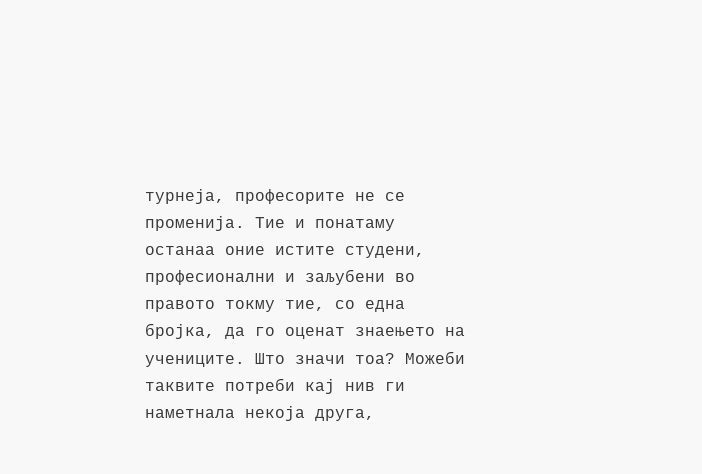турнеја, професорите не се променија. Тие и понатаму останаа оние истите студени, професионални и заљубени во правото токму тие, со една бројка, да го оценат знаењето на учениците. Што значи тоа? Можеби таквите потреби кај нив ги наметнала некоја друга,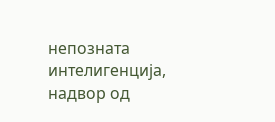непозната интелигенција, надвор од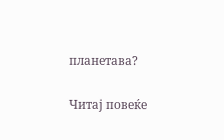планетава?

Читај повеќе